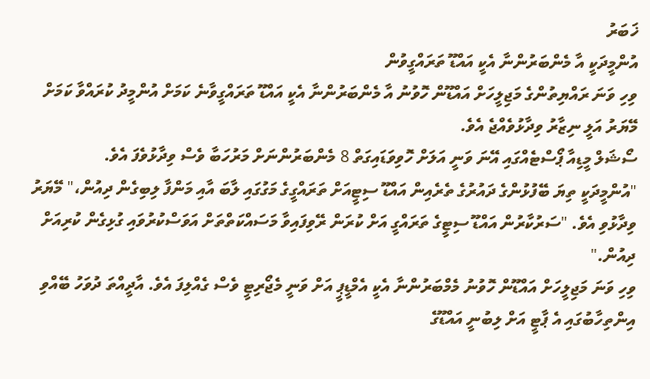ޚަބަރު
އުންމީދަކީ އާ މެންބަރުންނާ އެކީ އައްޑޫ ތަރައްގީވުން
ވިހި ވަނަ ރައްޔިތުންގެ މަޖިލީހަށް އައްޑޫން ހޮވުނު އާ މެންބަރުންނާ އެކީ އައްޑޫ ތަރައްގީވާނެ ކަމަށް އުންމީދު ކުރައްވާ ކަމަށް މޭޔަރު އަލީ ނިޒާރު ވިދާޅުވެއްޖެ އެވެ.
ސޯޝަލް މީޑިއާ ޕޯސްޓެއްގައި އޭނަ ވަނީ އަލަށް ހޮވިވަޑައިގަތް 8 މެންބަރުންނަށް މަރުހަބާ ވެސް ވިދާޅުވެފަ އެވެ.
"އުންމީދަކީ ތިޔަ ބޭފުޅުންގެ ދައުރުގެ ތެރެއިން އައްޑޫ ސިޓީއަށް ތަރައްގީގެ މަގުގައި ލާބަ އާއި މަންފާ ލިބިގެން ދިއުން،" މޭޔަރު ވިދާޅުވި އެވެ. "ސަރުކާރުން އައްޑޫ ސިޓީގެ ތަރައްގީ އަށް ކުރަން ރޭވިފައިވާ މަސައްކަތްތަށް އަވަސްކުރުވައި ގުޅިގެން ކުރިއަށް ދިއުން."
ވިހި ވަނަ މަޖިލީހަށް އައްޑޫން ހޮވުނު މެމްބަރުންނާ އެކީ އެމްޑީޕީ އަށް ވަނީ މެޖޯރިޓީ ވެސް ގެއްލިފަ އެވެ. އާދީއްތަ ދުވަހު ބޭއްވި އިންތިހާބުގައި އެ ޕާޓީ އަށް ލިބުނީ އައްޑޫގެ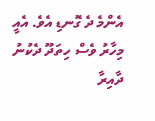އެންމެ ދެ ގޮނޑި އެވެ. އެއީ މިހާރު ވެސް ހިތަދޫ ދެކުނު ދާއިރާ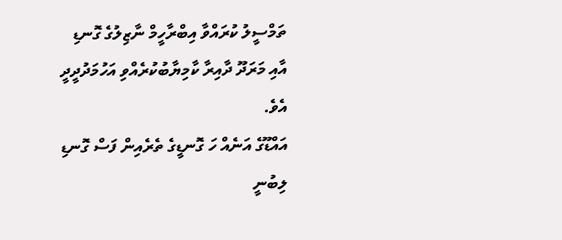ތަމްސީލު ކުރައްވާ އިބްރާހީމް ނާޒިލުގެ ގޮނޑި އާއި މަރަދޫ ދާއިރާ ކާމިޔާބުކުރެއްވި އަހުމަދުދީދީ އެވެ.
އައްޑޫގެ އަނެއް ހަ ގޮނޑީގެ ތެރެއިން ފަސް ގޮނޑި ލިބުނީ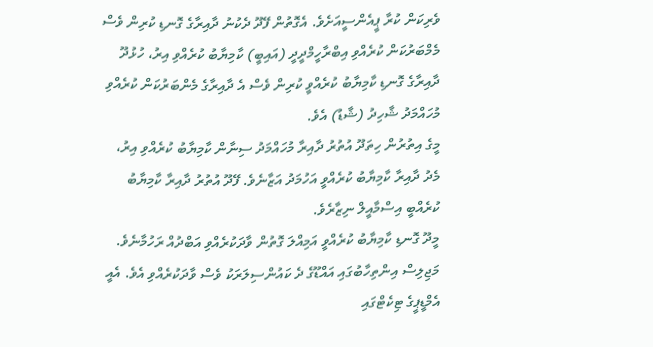ވެރިކަން ކުރާ ޕީއެންސީއަށެވެ. އެގޮތުން ފޭދޫ ދެކުނު ދާއިރާގެ ގޮނޑި ކުރިން ވެސް މެމްބަރުކަން ކުރެއްވި އިބްރާހީމްދީދީ (އައިބީ) ކާމިޔާބު ކުރެއްވި އިރު، ހުޅުދޫ ދާއިރާގެ ގޮނޑި ކާމިޔާބު ކުރެއްވީ ކުރިން ވެސް އެ ދާއިރާގެ މެންބަރުކަން ކުރެއްވި މުހައްމަދު ޝާހިދު (ޝާޑު) އެވެ.
މީގެ އިތުރުން ހިތަދޫ އުތުރު ދާއިރާ މުހައްމަދު ސިނާން ކާމިޔާބު ކުރެއްވި އިރު، މެދު ދާއިރާ ކާމިޔާބު ކުރެއްވީ އަހުމަދު އަޒާނެވެ. ފޭދޫ އުތުރު ދާއިރާ ކާމިޔާބު ކުރެއްބީ އިސްމާއީލް ނިޒާރެވެ.
މީދޫ ގޮނޑި ކާމިޔާބު ކުރެއްވީ އަމިއްލަ ގޮތުން ވާދަކުރެއްވި އަބްދުއް ރަހުމާނެވެ.
މަޖިލިސް އިންތިހާބުގައި އައްޑޫގެ ދެ ކައުންސިލަރަކު ވެސް ވާދަކުރެއްވި އެވެ. އެއީ އެމްޑީޕީގެ ޓިކެޓްގައި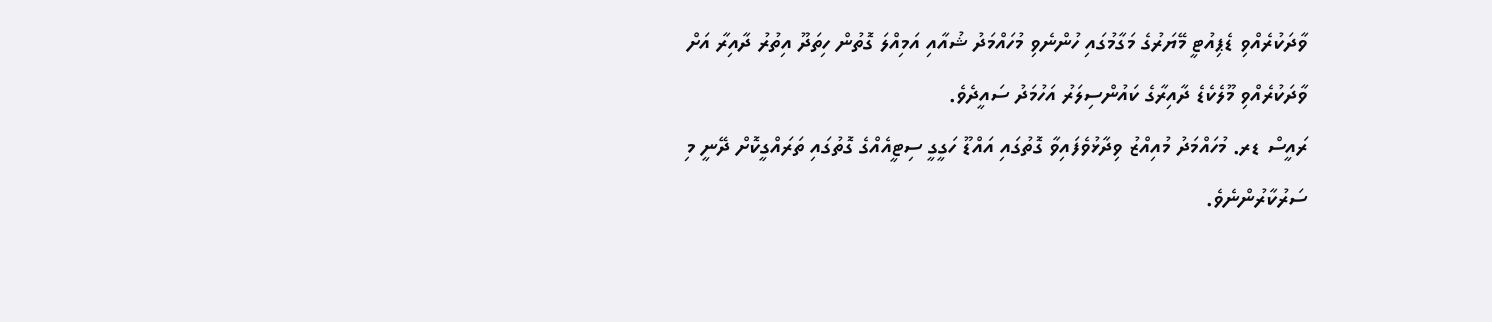ވާދަކުރެއްވި ޑެޕިއުޓީ މޭޔަރުގެ މަގާމުގައި ހުންނެވި މުހައްމަދު ޝުއާއި އަމިއްލަ ގޮތުން ހިތަދޫ އިތުރު ދާއިރާ އަށް ވާދަކުރެއްވި މޫލެކެޑެ ދާއިރާގެ ކައުންސިލަރު އަހުމަދު ސައީދެވެ.
ރައީސް ޑރ. މުހައްމަދު މުއިއްޒު ވިދާޅުވެފައިވާ ގޮތުގައި އައްޑޫ ހަގީގީ ސިޓީއެއްގެ ގޮތުގައި ތަރައްގީކޮށް ދޭނީ މި ސަރުކާރުންނެވެ.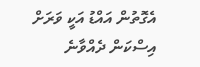އެގޮތުން އައްޑު އަކީ ވަރަށް އިސްކަން ދެއްވާނެ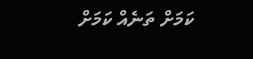ކަމަށް ތަނެއް ކަމަށް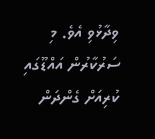ވިދާޅުވި އެވެ. މި ސަރުކާރުން އައްޑޫގައި ކުރިއަށް ގެންދަން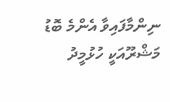ނިންމާފައިވާ އެންމެ ބޮޑު މަޝްރޫއަކީ ހުޅުމީދު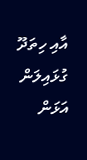އާއި ހިތަދޫ ގުޅައިލަން އަޅަން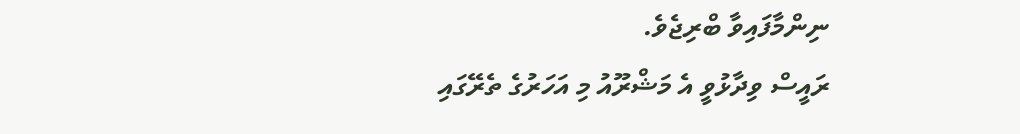ނިންމާފައިވާ ބްރިޖެވެ.
ރައީސް ވިދާޅުވީ އެ މަޝްރޫއު މި އަހަރުގެ ތެރޭގައި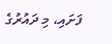ފަށައި، މި ދައުރުގެ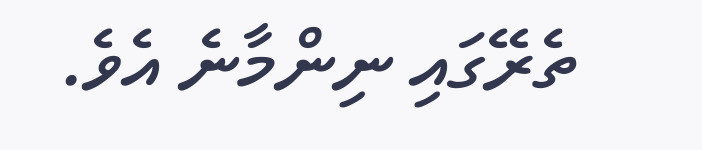ތެރޭގައި ނިންމާނެ އެވެ.